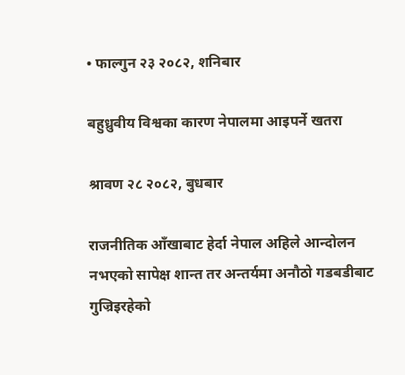• फाल्गुन २३ २०८२, शनिबार

बहुध्रुवीय विश्वका कारण नेपालमा आइपर्ने खतरा

श्रावण २८ २०८२, बुधबार

राजनीतिक आँखाबाट हेर्दा नेपाल अहिले आन्दोलन नभएको सापेक्ष शान्त तर अन्तर्यमा अनौठो गडबडीबाट गुज्रिइरहेको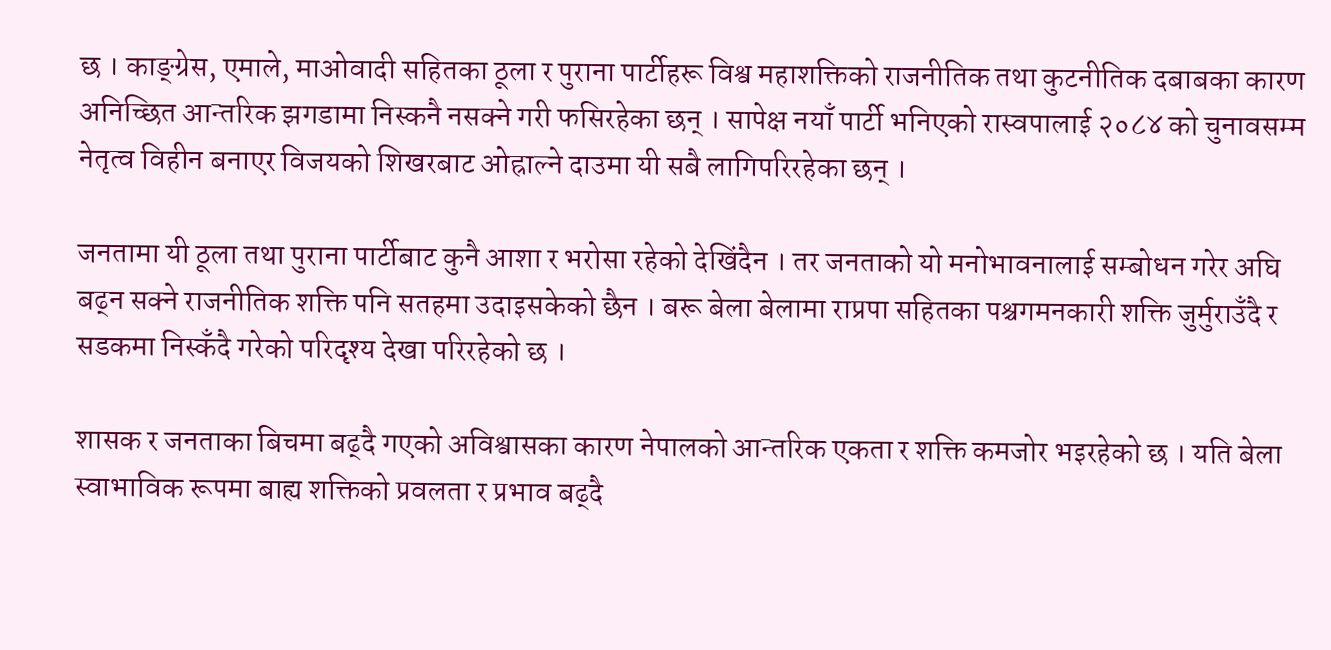छ । काङ्ग्रेस, एमाले, माओवादी सहितका ठूला र पुराना पार्टीहरू विश्व महाशक्तिको राजनीतिक तथा कुटनीतिक दबाबका कारण अनिच्छित आन्तरिक झगडामा निस्कनै नसक्ने गरी फसिरहेका छन् । सापेक्ष नयाँ पार्टी भनिएको रास्वपालाई २०८४ को चुनावसम्म नेतृत्व विहीन बनाएर विजयको शिखरबाट ओह्राल्ने दाउमा यी सबै लागिपरिरहेका छन् ।

जनतामा यी ठूला तथा पुराना पार्टीबाट कुनै आशा र भरोसा रहेको देखिंदैन । तर जनताको यो मनोभावनालाई सम्बोधन गरेर अघि बढ्न सक्ने राजनीतिक शक्ति पनि सतहमा उदाइसकेको छैन । बरू बेला बेलामा राप्रपा सहितका पश्चगमनकारी शक्ति जुर्मुराउँदै र सडकमा निस्कँदै गरेको परिदृश्य देखा परिरहेको छ ।

शासक र जनताका बिचमा बढ्दै गएको अविश्वासका कारण नेपालको आन्तरिक एकता र शक्ति कमजोर भइरहेको छ । यति बेला स्वाभाविक रूपमा बाह्य शक्तिको प्रवलता र प्रभाव बढ्दै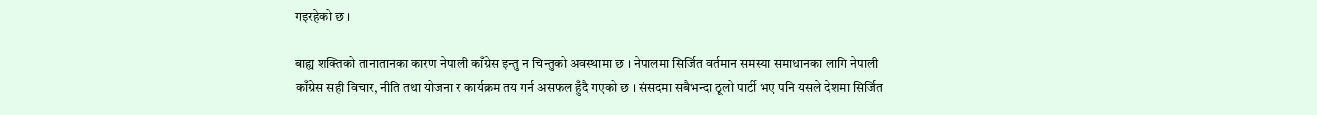गइरहेको छ ।

बाह्य शक्तिको तानातानका कारण नेपाली काँग्रेस इन्तु न चिन्तुको अवस्थामा छ । नेपालमा सिर्जित वर्तमान समस्या समाधानका लागि नेपाली काँग्रेस सही विचार, नीति तथा योजना र कार्यक्रम तय गर्न असफल हुँदै गएको छ । संसदमा सबैभन्दा ठूलो पार्टी भए पनि यसले देशमा सिर्जित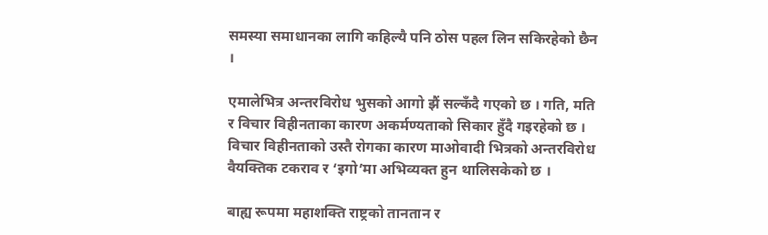समस्या समाधानका लागि कहिल्यै पनि ठोस पहल लिन सकिरहेको छैन ।

एमालेभित्र अन्तरविरोध भुसको आगो झैं सल्कँदै गएको छ । गति, मति र विचार विहीनताका कारण अकर्मण्यताको सिकार हुँदै गइरहेको छ । विचार विहीनताको उस्तै रोगका कारण माओवादी भित्रको अन्तरविरोध वैयक्तिक टकराव र ‘इगो’मा अभिव्यक्त हुन थालिसकेको छ ।

बाह्य रूपमा महाशक्ति राष्ट्रको तानतान र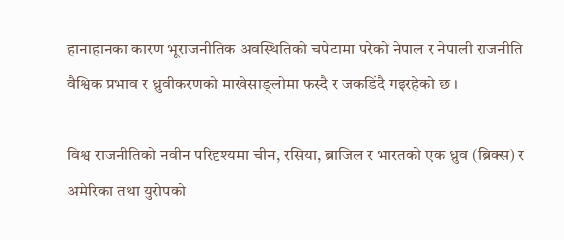हानाहानका कारण भूराजनीतिक अवस्थितिको चपेटामा परेको नेपाल र नेपाली राजनीति वैश्विक प्रभाव र ध्रुवीकरणको माखेसाङ्लोमा फस्दै र जकडिंदै गइरहेको छ ।

विश्व राजनीतिको नवीन परिदृश्यमा चीन, रसिया, ब्राजिल र भारतको एक ध्रुव (ब्रिक्स) र अमेरिका तथा युरोपको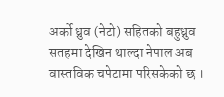अर्को ध्रुव (नेटो) सहितको बहुध्रुव सतहमा देखिन थाल्दा नेपाल अब वास्तविक चपेटामा परिसकेको छ ।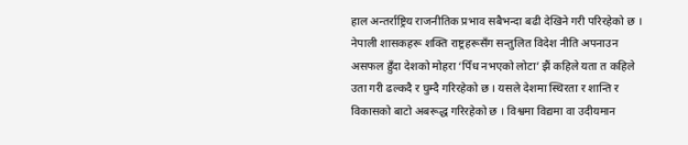हाल अन्तर्राष्ट्रिय राजनीतिक प्रभाव सबैभन्दा बढी देखिने गरी परिरहेको छ । नेपाली शासकहरू शक्ति राष्ट्रहरूसँग सन्तुलित विदेश नीति अपनाउन असफल हुँदा देशको मोहरा ‘पिँध नभएको लोटा’ झैं कहिले यता त कहिले उता गरी ढल्कदै र घुम्दै गरिरहेको छ । यसले देशमा स्थिरता र शान्ति र विकासको बाटो अबरूद्ध गरिरहेको छ । विश्वमा विद्यमा वा उदीयमान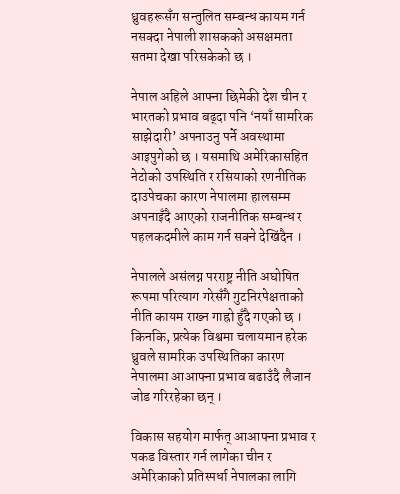ध्रुवहरूसँग सन्तुलित सम्बन्ध कायम गर्न नसक्दा नेपाली शासकको असक्षमता सतमा देखा परिसकेको छ ।

नेपाल अहिले आफ्ना छिमेकी देश चीन र भारतको प्रभाव बढ्दा पनि ‘नयाँ सामरिक साझेदारी’ अपनाउनु पर्ने अवस्थामा आइपुगेको छ । यसमाथि अमेरिकासहित नेटोको उपस्थिति र रसियाको रणनीतिक दाउपेचका कारण नेपालमा हालसम्म अपनाइँदै आएको राजनीतिक सम्बन्ध र पहलकदमीले काम गर्न सक्ने देखिंदैन ।

नेपालले असंलग्न परराष्ट्र नीति अघोषित रूपमा परित्याग गरेसँगै गुटनिरपेक्षताको नीति कायम राख्न गाह्रो हुँदै गएको छ । किनकि, प्रत्येक विश्वमा चलायमान हरेक ध्रुवले सामरिक उपस्थितिका कारण नेपालमा आआफ्ना प्रभाव बढाउँदै लैजान जोड गरिरहेका छन् ।

विकास सहयोग मार्फत् आआफ्ना प्रभाव र पकड विस्तार गर्न लागेका चीन र अमेरिकाको प्रतिस्पर्धा नेपालका लागि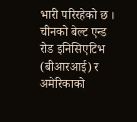भारी परिरहेको छ । चीनको बेल्ट एन्ड रोड इनिसिएटिभ (बीआरआई) र अमेरिकाको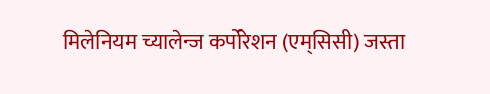मिलेनियम च्यालेन्ज कर्पोरेशन (एम्‌सिसी) जस्ता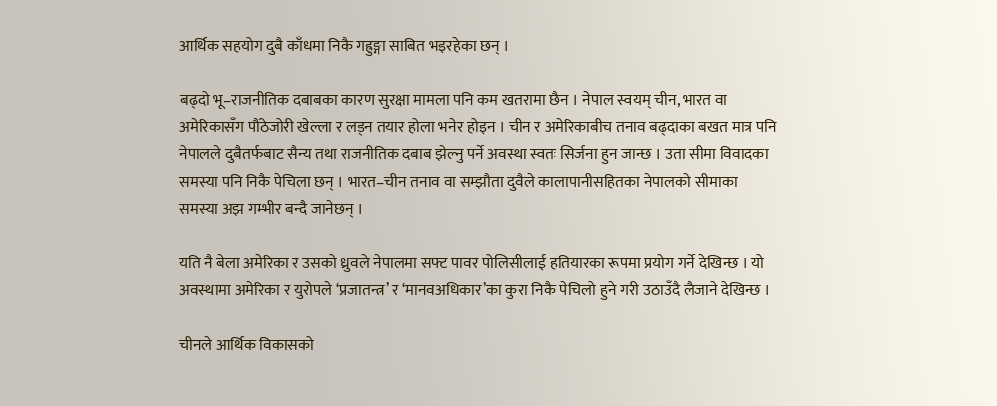आर्थिक सहयोग दुबै काँधमा निकै गह्रुङ्गा साबित भइरहेका छन् ।

बढ्दो भू–राजनीतिक दबाबका कारण सुरक्षा मामला पनि कम खतरामा छैन । नेपाल स्वयम् चीन, भारत वा अमेरिकासँग पौंठेजोरी खेल्ला र लड्न तयार होला भनेर होइन । चीन र अमेरिकाबीच तनाव बढ्दाका बखत मात्र पनि नेपालले दुबैतर्फबाट सैन्य तथा राजनीतिक दबाब झेल्नु पर्ने अवस्था स्वतः सिर्जना हुन जान्छ । उता सीमा विवादका समस्या पनि निकै पेचिला छन् । भारत–चीन तनाव वा सम्झौता दुवैले कालापानीसहितका नेपालको सीमाका समस्या अझ गम्भीर बन्दै जानेछन् ।

यति नै बेला अमेरिका र उसको ध्रुवले नेपालमा सफ्ट पावर पोलिसीलाई हतियारका रूपमा प्रयोग गर्ने देखिन्छ । यो अवस्थामा अमेरिका र युरोपले ‘प्रजातन्त्र’ र ‘मानवअधिकार’का कुरा निकै पेचिलो हुने गरी उठाउँदै लैजाने देखिन्छ ।

चीनले आर्थिक विकासको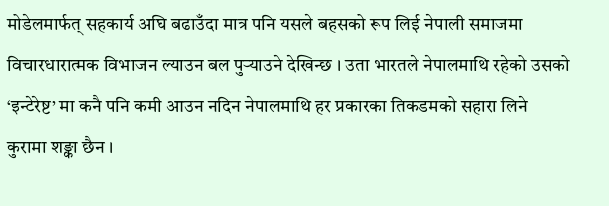मोडेलमार्फत् सहकार्य अघि बढाउँदा मात्र पनि यसले बहसको रूप लिई नेपाली समाजमा विचारधारात्मक विभाजन ल्याउन बल पुर्‍याउने देखिन्छ । उता भारतले नेपालमाथि रहेको उसको ‘इन्टेरेष्ट’ मा कनै पनि कमी आउन नदिन नेपालमाथि हर प्रकारका तिकडमको सहारा लिने कुरामा शङ्का छैन ।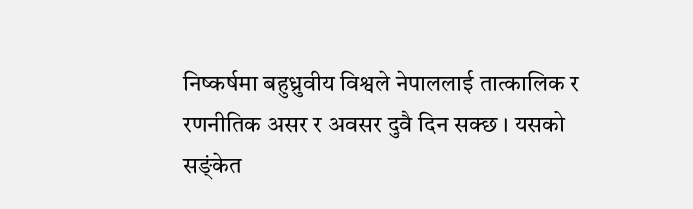निष्कर्षमा बहुध्रुवीय विश्वले नेपाललाई तात्कालिक र रणनीतिक असर र अवसर दुवै दिन सक्छ । यसको सङ्ंकेत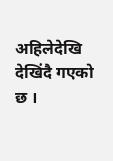अहिलेदेखि देखिंदै गएको छ ।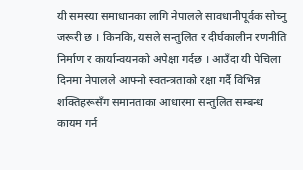यी समस्या समाधानका लागि नेपालले सावधानीपूर्वक सोच्नु जरूरी छ । किनकि, यसले सन्तुलित र दीर्घकालीन रणनीति निर्माण र कार्यान्वयनको अपेक्षा गर्दछ । आउँदा यी पेचिला दिनमा नेपालले आफ्नो स्वतन्त्रताको रक्षा गर्दै विभिन्न शक्तिहरूसँग समानताका आधारमा सन्तुलित सम्बन्ध कायम गर्न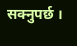सक्नुपर्छ ।